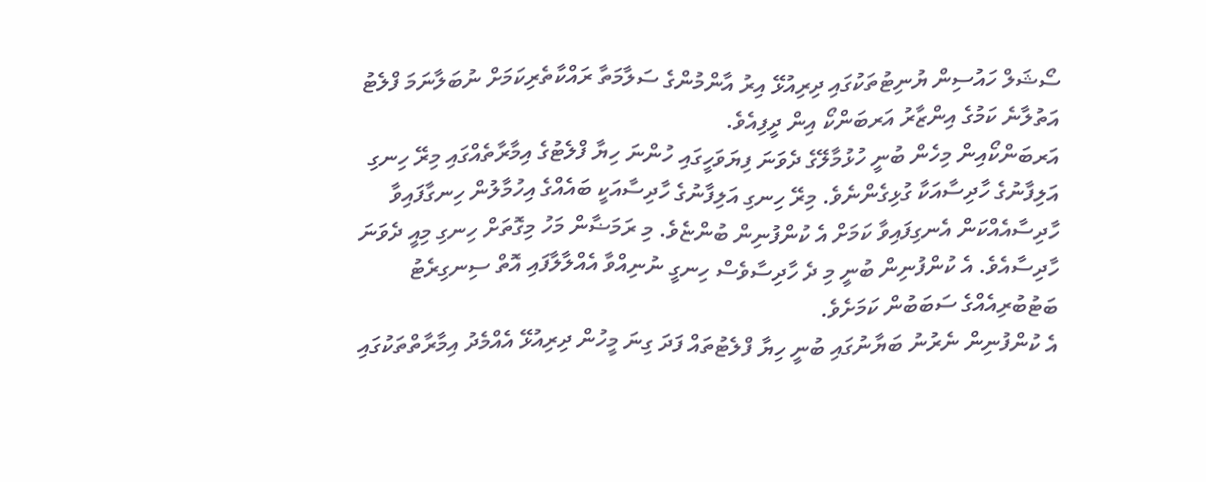ސޯޝަލް ހައުސިން ޔުނިޓުތަކުގައި ދިރިއުޅޭ އިރު އާންމުންގެ ސަލާމަތާ ރައްކާތެރިކަމަށް ނުބަލާނަމަ ފްލެޓު އަތުލާނެ ކަމުގެ އިންޒާރު އަރބަންކޯ އިން ދީފިއެވެ.
އަރބަންކޯއިން މިހެން ބުނީ ހުޅުމާލޭގެ ދެވަނަ ފިޔަވަހީގައި ހުންނަ ހިޔާ ފްލެޓުގެ އިމާރާތެއްގައި މިރޭ ހިނގި އަލިފާނުގެ ހާދިސާއަކާ ގުޅިގެންނެވެ. މިރޭ ހިނގި އަލިފާނުގެ ހާދިސާއަކީ ބައެއްގެ އިހުމާލުން ހިނގާފައިވާ ހާދިސާއެއްކަން އެނގިފައިވާ ކަމަށް އެ ކުންފުނިން ބުންޏެވެ. މި ރަމަޟާން މަހު މިގޮތަށް ހިނގި މިއީ ދެވަނަ ހާދިސާއެވެ. އެ ކުންފުނިން ބުނީ މި ދެ ހާދިސާވެސް ހިނގީ ނުނިއްވާ އެއްލާލާފައި އޮތް ސިނގިރެޓު ބަޓުބުރިއެއްގެ ސަބަބުން ކަމަށެވެ.
އެ ކުންފުނިން ނެރުނު ބަޔާނުގައި ބުނީ ހިޔާ ފްލެޓުތައް ފަދަ ގިނަ މީހުން ދިރިއުޅޭ އެއްމެދު އިމާރާތްތަކުގައި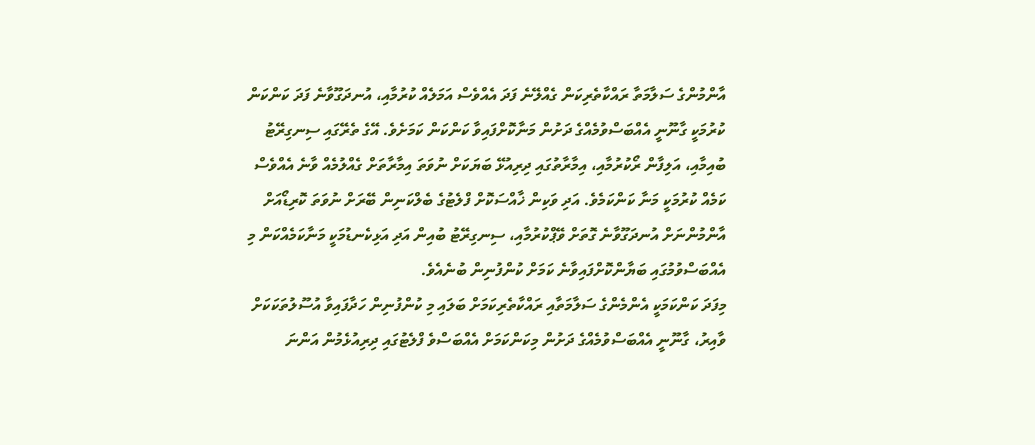އާންމުންގެ ސަލާމަތާ ރައްކާތެރިކަން ގެއްލޭނެ ފަދަ އެއްވެސް އަމަލެއް ކުރުމާއި، އުނދަގޫވާނެ ފަދަ ކަންކަން ކުރުމަކީ ގާނޫނީ އެއްބަސްވުމެއްގެ ދަށުން މަނާކޮށްފައިވާ ކަންކަން ކަމަށެވެ. އޭގެ ތެރޭގައި ސިނގިރޭޓު ބުއިމާއި، އަލިފާން ރޯކުރުމާއި، އިމާރާތުގައި ދިރިއުޅޭ ބަޔަކަށް ނުވަތަ އިމާރާތަށް ގެއްލުމެއް ވާނެ އެއްވެސް ކަމެއް ކުރުމަކީ މަނާ ކަންކަމެވެ. އަދި ވަކިން ޚާއްސަކޮށް ފްލެޓުގެ ބެލްކަނިން ބޭރަށް ނުވަތަ ކޮރިޑޯއަށް އާންމުންނަށް އުނދަގޫވާނެ ގޮތަށް ވޭޕްކުރުމާއި، ސިނގިރޭޓު ބުއިން އަދި އަޅިކެނޑުމަކީ މަނާކަމެއްކަން މި އެއްބަސްވުމުގައި ބަޔާންކޮށްފައިވާނެ ކަމަށް ކުންފުނިން ބުނެއެވެ.
މިފަދަ ކަންކަމަކީ އެންމެންގެ ސަލާމަތާއި ރައްކާތެރިކަމަށް ބަލައި މި ކުންފުނިން ހަދާފައިވާ އުސޫލުތަކަކަށް ވާއިރު، ގާނޫނީ އެއްބަސްވުމެއްގެ ދަށުން މިކަންކަމަށް އެއްބަސްވެ ފްލެޓުގައި ދިރިއުޅެމުން އަންނަ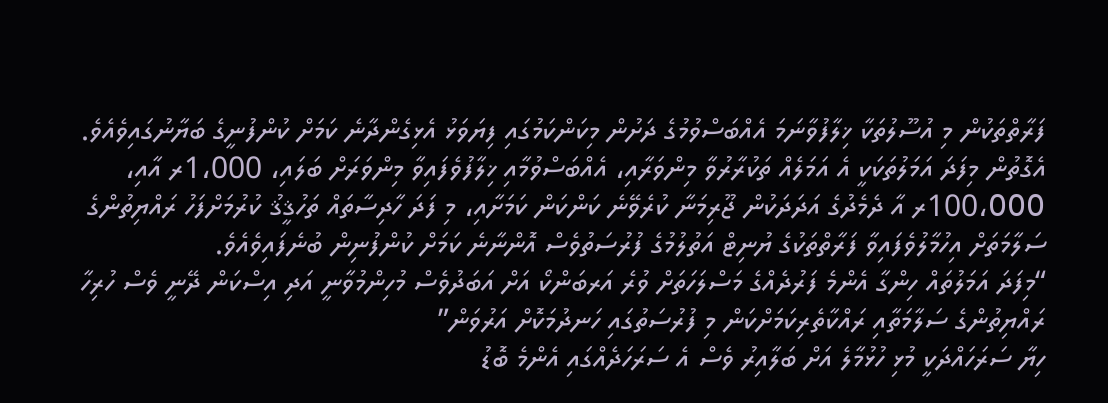ފަރާތްތަކުން މި އުސޫލުތަކާ ޚިލާފުވާނަމަ އެއްބަސްވުމުގެ ދަށުން މިކަންކަމުގައި ފިޔަވަޅު އެޅިގެންދާނެ ކަމަށް ކުންފުނީގެ ބަޔާނުގައިވެއެވެ. އެގޮތުން މިފަދަ އަމަލުތަކަކީ އެ އަމަލެއް ތަކުރާރުވާ މިންވަރާއި، އެއްބަސްވުމާއި ޚިލާފުވެފައިވާ މިންވަރަށް ބަލައި، 1،000ރ އާއި، 100،000ރ އާ ދެމެދުގެ އަދަދަކުން ޖޫރިމަނާ ކުރެވޭނެ ކަންކަން ކަމަށާއި، މި ފަދަ ހާދިސާތައް ތަހުޤީޤު ކުރުމަށްފަހު ރައްޔިތުންގެ ސަލާމަތަށް އިހުމާލުވެފައިވާ ފަރާތްތަކުގެ ޔުނިޓް އަތުލުމުގެ ފުރުސަތުވެސް އޮންނާނެ ކަމަށް ކުންފުނިން ބުނެފައިވެއެވެ.
“މިފަދަ އަމަލުތައް ހިންގާ އެންމެ ފަރުދެއްގެ މަސްލަހަތަށް ވުރެ އަރބަންކޯ އަށް އަބަދުވެސް މުހިންމުވާނީ އަދި އިސްކަން ދޭނީ ވެސް ހުރިހާ ރައްޔިތުންގެ ސަލާމަތާއި ރައްކާތެރިކަމަށްކަން މި ފުރުސަތުގައި ހަނދުމަކޮށް އަރުވަން”
ހިޔާ ސަރަހައްދަކީ މުޅި ހުޅުމާލެ އަށް ބަލާއިރު ވެސް އެ ސަރަހަދެއްގައި އެންމެ ބޮޑު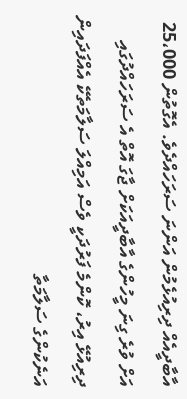އާބާދީއެއް ދިރިއުޅެމުން އަންނަ ސަރަހައްދެވެ. އެގޮތުން 25،000 އަށް ވުރެ ގިނަ މީހުންގެ އާބާދީއަކަށް ޖާގަ އޮތް އެ ސަރަހައްދުގައި ދިރިއުޅޭ އިރު، ކޮންމެ ފަރުދަކީ ވެސް އަމިއްލަ ސަލާމަތެކޭ އެއްފަދައިން އަނެކުންގެ ސަލާމަތާ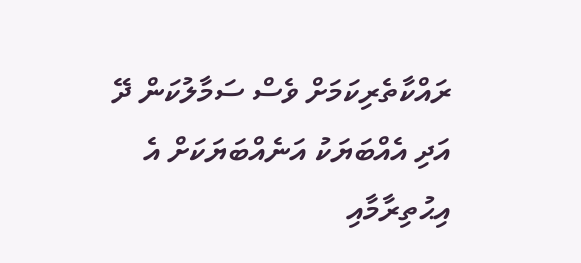ރައްކާތެރިކަމަށް ވެސް ސަމާލުކަން ދޭ އަދި އެއްބަޔަކު އަނެއްބަޔަކަށް އެ އިޙުތިރާމާއި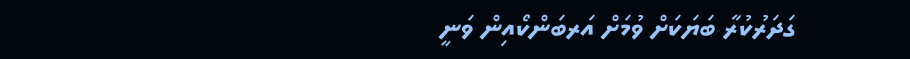ގަދަރުކުރާ ބަޔަކަށް ވުމަށް އަރބަންކޯއިން ވަނީ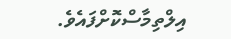އިލްތިމާސްކޮށްފައެވެ.